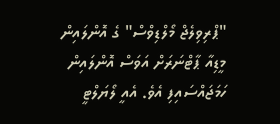"ޕްރިވިލެޖް މޯލްޑިވްސް" ގެ އޮންލައިން މީޑިއާ ޕާޓްނަރަށް އަވަސް އޮންލައިން ހަމަޖައްސައިފި އެވެ. އެއީ ލޯޔަލްޓީ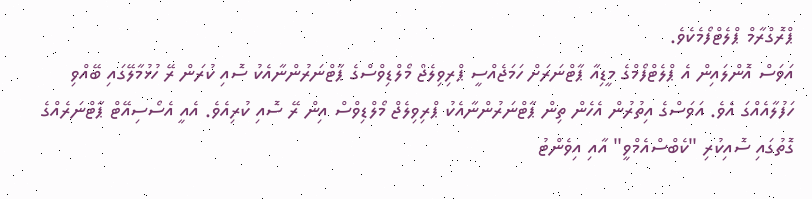ޕްރޮގްރާމް ޕްލެޓްފޯމެކެވެ.
އަވަސް އޮންލައިން އެ ޕްލެޓްފޯމްގެ މީޑިއާ ޕާޓްނަރަށް ހަމަޖެއްސީ ޕްރިވިލެޖް މޯލްޑިވްސްގެ ޕާޓްނަރުންނާއެކު ސޮއި ކުރަން ރޭ ހުޅުމާލޭގައި ބޭއްވި ހަފުލާއެއްގަ އެވެ. އަވަސްގެ އިތުރުން އެހެން ތިން ޕާޓްނަރުންނާއެކު ޕްރިވިލެޖް މޯލްޑިވްސް އިން ރޭ ސޮއި ކުރިއެވެ. އެއީ އެސޯސިއޭޓް ޕާޓްނަރެއްގެ ގޮތުގައި ސޮއިކުރި "ކެބްސްއެމްވީ" އާއި އިވެންޓު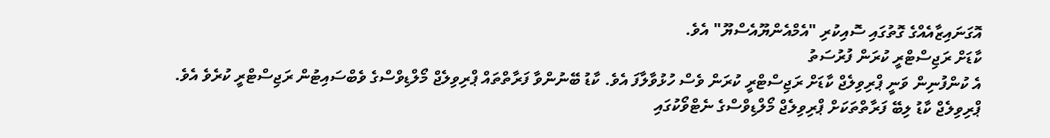އޮގަނައިޒާއެއްގެ ގޮތުގައި ސޮއިކުރި "އެމްއެންޔޫއެސްޔޫ" އެވެ.
ކާޑަށް ރަޖިސްޓްރީ ކުރަން ފުރުސަތު
އެ ކުންފުނިން ވަނީ ޕްރިވިލެޖް ކާޑަށް ރަޖިސްޓްރީ ކުރަން ވެސް ހުޅުވާލާފަ އެވެ. ކާޑު ބޭނުންވާ ފަރާތްތައް ޕްރިވިލެޖް މޯލްޑިވްސްގެ ވެބްސައިޓުން ރަޖިސްޓްރީ ކުރެވެ އެވެ.
ޕްރިވިލެޖް ކާޑު ލިބޭ ފަރާތްތަކަށް ޕްރިވިލެޖް މޯލްޑިވްސްގެ ނެޓްވޯކުގައި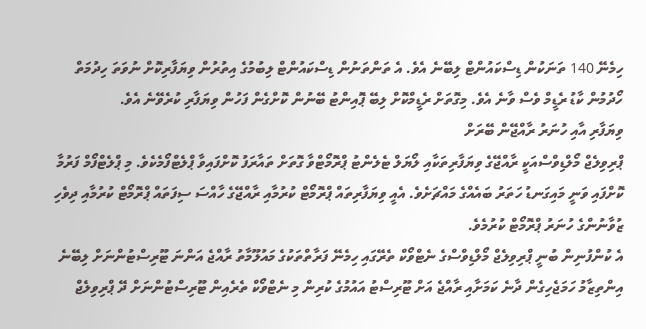ހިމެނޭ 140 ތަނަކުން ޑިސްކައުންޓް ލިބޭނެ އެވެ. އެ ތަންތަނުން ޑިސްކައުންޓް ލިބުމުގެ އިތުރުން ވިޔަފާރިކޮށް ނުވަތަ ހިދުމަތް ހޯދުމުން ކާޑު ރެޑީމް ވެސް ވާނެ އެވެ. މިގޮތަށް ރެޑީމްކޮށް ލިބޭ ޕޮއިންޓު ބޭނުން ކޮށްގެން ފަހުން ވިޔަފާރި ކުރެވޭނެ އެވެ.
ވިޔަފާރި އާއި ހުނަރު ރާއްޖޭން ބޭރަށް
ޕްރިވިލެޖް މޯލްޑިވްސްއަކީ ރާއްޖޭގެ ވިޔަފާރިތަކާއި ލޯޔަލް ޓެލެންޓު ޕްރޮމޯޓްވާ ގޮތަށް ތައާރަފު ކޮށްފައިވާ ޕްލެޓްފޯމެކެވެ. މި ޕްލެޓްފޯމް ފަރުމާ ކޮށްފައި ވަނީ މައިގަނޑު ހަތަރު ބައެއްގެ މައްޗަށެވެ. އެއީ ވިޔަފާރިތައް ޕްރޮމޯޓް ކުރުމާއި ރާއްޖޭގެ ހާއްސަ ސިފަތައް ޕްރޮމޯޓް ކުރުމާއި ދިވެހި ޒުވާނުންގެ ހުނަރު ޕްރޮމޯޓް ކުރުމެވެ.
އެ ކުންފުނިން ބުނީ ޕްރިވިލެޖް މޯލްޑިވްސްގެ ނެޓްވޯކް ތެރޭގައި ހިމެނޭ ފަރާތްތަކުގެ މައުލޫމާތު ރާއްޖެ އަންނަ ޓޫރިސްޓުންނަށް ލިބޭނެ އިންތިޒާމު ހަމަޖެހިގެން ދާނެ ކަމަށާއި ރާއްޖެ އަށް ޓޫރިސްޓު އައުމުގެ ކުރިން މި ނެޓްވޯކް ތެރެއިން ޓޫރިސްޓުންނަށް ދޭ ޕްރިވިލެޖް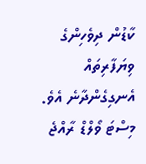ކާޑުން ދިވެހިންގެ ވިޔަފާރިތައް އެނގިގެންދާނެ އެވެ.
މިސްޓަ ވޯލްޑް ރާއްޖެ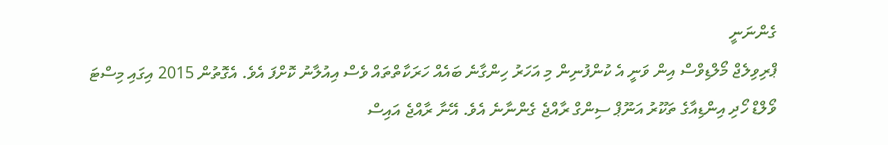ގެންނަނީ
ޕްރިވިލެޖް މޯލްޑިވްސް އިން ވަނީ އެ ކުންފުނިން މި އަހަރު ހިންގާނެ ބައެއް ހަރަކާތްތައް ވެސް އިއުލާނު ކޮށްފަ އެވެ. އެގޮތުން 2015 އިގައި މިސްޓަ ވޯލްޑް ހޯދި އިންޑިއާގެ ތަކޫރު އަނޫޕް ސިންގް ރާއްޖެ ގެންނާނެ އެވެ. އޭނާ ރާއްޖެ އައިސް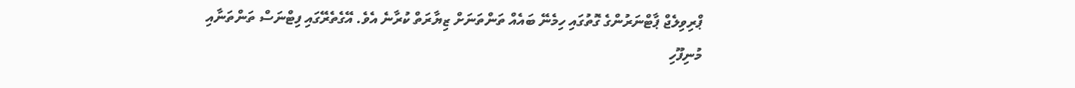ޕްރިވިލެޖް ޕާޓްނަރުންގެ ގޮތުގައި ހިމެނޭ ބައެއް ތަންތަނަށް ޒިޔާރަތް ކުރާނެ އެވެ. އޭގެތެރޭގައި ފިޓްނަސް ތަންތަނާއި މުނިފޫހި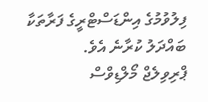ފިލުވުމުގެ އިންޑަސްޓްރީގެ ފަރާތަކާ ބައްދަލު ކުރާނެ އެވެ.
ޕްރިވިލެޖް މޯލްޑިވްސް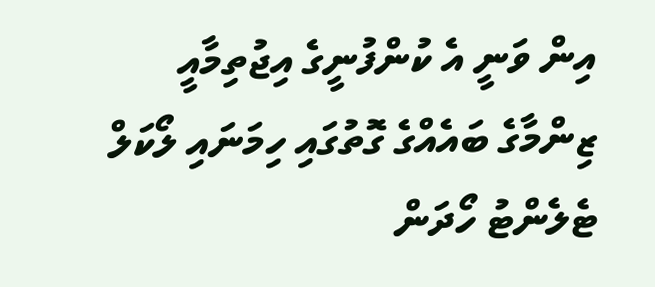އިން ވަނީ އެ ކުންފުނީގެ އިޖުތިމާއީ ޒިންމާގެ ބައެއްގެ ގޮތުގައި ހިމަނައި ލޯކަލް ޓެލެންޓު ހޯދަން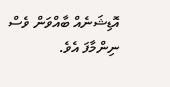އޮޑިޝަނެއް ބާއްވަން ވެސް ނިންމާފަ އެވެ.